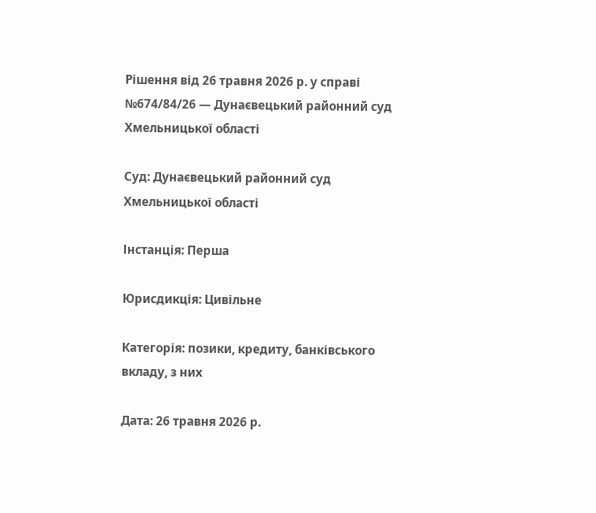Рішення від 26 травня 2026 р. у справі №674/84/26 — Дунаєвецький районний суд Хмельницької області

Суд: Дунаєвецький районний суд Хмельницької області

Інстанція: Перша

Юрисдикція: Цивільне

Категорія: позики, кредиту, банківського вкладу, з них

Дата: 26 травня 2026 р.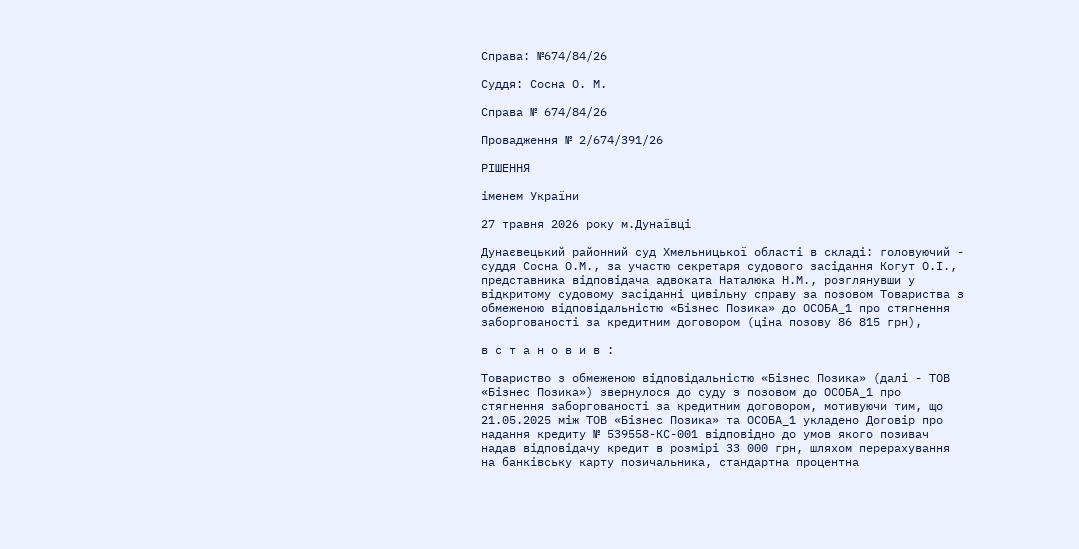Справа: №674/84/26

Суддя: Сосна О. М.

Справа № 674/84/26

Провадження № 2/674/391/26

РІШЕННЯ

іменем України

27 травня 2026 року м.Дунаївці

Дунаєвецький районний суд Хмельницької області в складі: головуючий - суддя Сосна О.М., за участю секретаря судового засідання Когут О.І., представника відповідача адвоката Наталюка Н.М., розглянувши у відкритому судовому засіданні цивільну справу за позовом Товариства з обмеженою відповідальністю «Бізнес Позика» до ОСОБА_1 про стягнення заборгованості за кредитним договором (ціна позову 86 815 грн),

в с т а н о в и в :

Товариство з обмеженою відповідальністю «Бізнес Позика» (далі - ТОВ «Бізнес Позика») звернулося до суду з позовом до ОСОБА_1 про стягнення заборгованості за кредитним договором, мотивуючи тим, що 21.05.2025 між ТОВ «Бізнес Позика» та ОСОБА_1 укладено Договір про надання кредиту № 539558-КС-001 відповідно до умов якого позивач надав відповідачу кредит в розмірі 33 000 грн, шляхом перерахування на банківську карту позичальника, стандартна процентна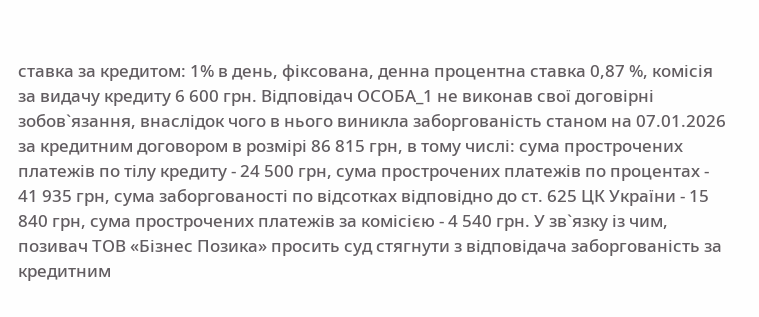ставка за кредитом: 1% в день, фіксована, денна процентна ставка 0,87 %, комісія за видачу кредиту 6 600 грн. Відповідач ОСОБА_1 не виконав свої договірні зобов`язання, внаслідок чого в нього виникла заборгованість станом на 07.01.2026 за кредитним договором в розмірі 86 815 грн, в тому числі: сума прострочених платежів по тілу кредиту - 24 500 грн, сума прострочених платежів по процентах - 41 935 грн, сума заборгованості по відсотках відповідно до ст. 625 ЦК України - 15 840 грн, сума прострочених платежів за комісією - 4 540 грн. У зв`язку із чим, позивач ТОВ «Бізнес Позика» просить суд стягнути з відповідача заборгованість за кредитним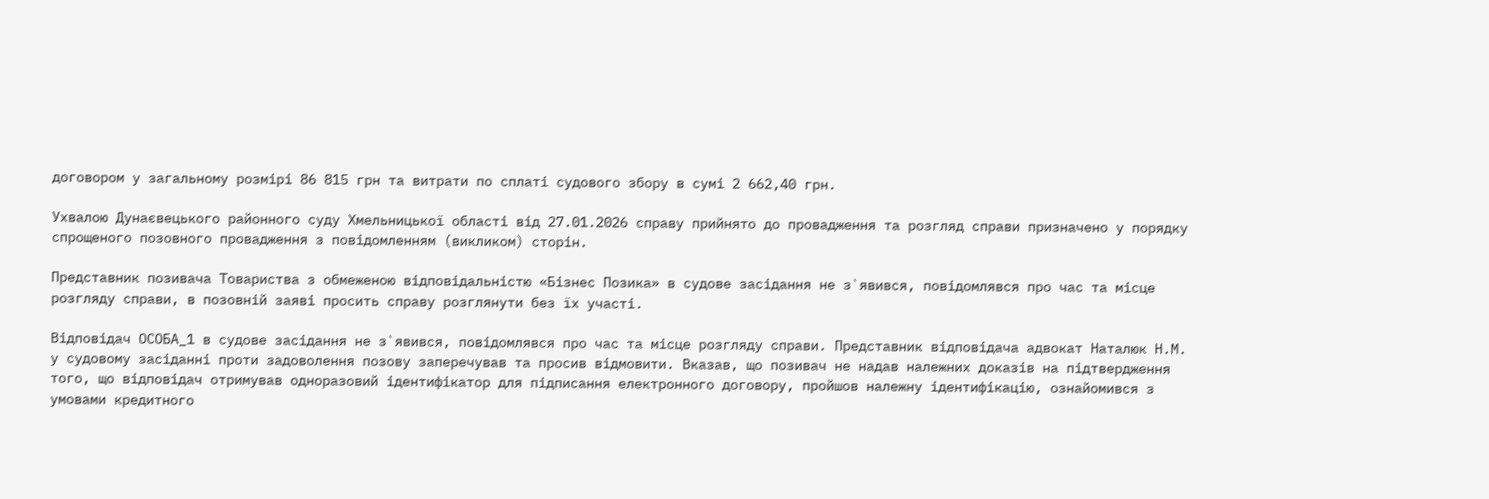договором у загальному розмірі 86 815 грн та витрати по сплаті судового збору в сумі 2 662,40 грн.

Ухвалою Дунаєвецького районного суду Хмельницької області від 27.01.2026 справу прийнято до провадження та розгляд справи призначено у порядку спрощеного позовного провадження з повідомленням (викликом) сторін.

Представник позивача Товариства з обмеженою відповідальністю «Бізнес Позика» в судове засідання не з`явився, повідомлявся про час та місце розгляду справи, в позовній заяві просить справу розглянути без їх участі.

Відповідач ОСОБА_1 в судове засідання не з`явився, повідомлявся про час та місце розгляду справи. Представник відповідача адвокат Наталюк Н.М. у судовому засіданні проти задоволення позову заперечував та просив відмовити. Вказав, що позивач не надав належних доказів на підтвердження того, що відповідач отримував одноразовий ідентифікатор для підписання електронного договору, пройшов належну ідентифікацію, ознайомився з умовами кредитного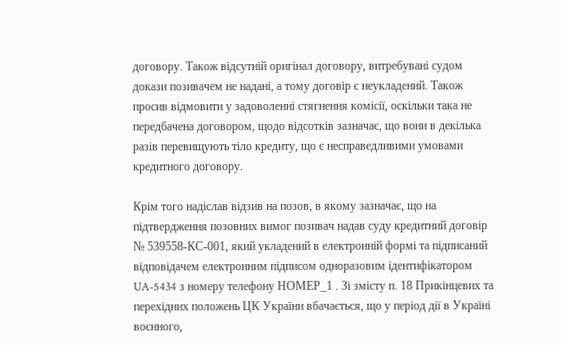договору. Також відсутній оригінал договору, витребувані судом докази позивачем не надані, а тому договір є неукладений. Також просив відмовити у задоволенні стягнення комісії, оскільки така не передбачена договором, щодо відсотків зазначає, що вони в декілька разів перевищують тіло кредиту, що є несправедливими умовами кредитного договору.

Крім того надіслав відзив на позов, в якому зазначає, що на підтвердження позовних вимог позивач надав суду кредитний договір № 539558-КС-001, який укладений в електронній формі та підписаний відповідачем електронним підписом одноразовим ідентифікатором UA-5434 з номеру телефону НОМЕР_1 . Зі змісту п. 18 Прикінцевих та перехідних положень ЦК України вбачається, що у період дії в Україні воєнного,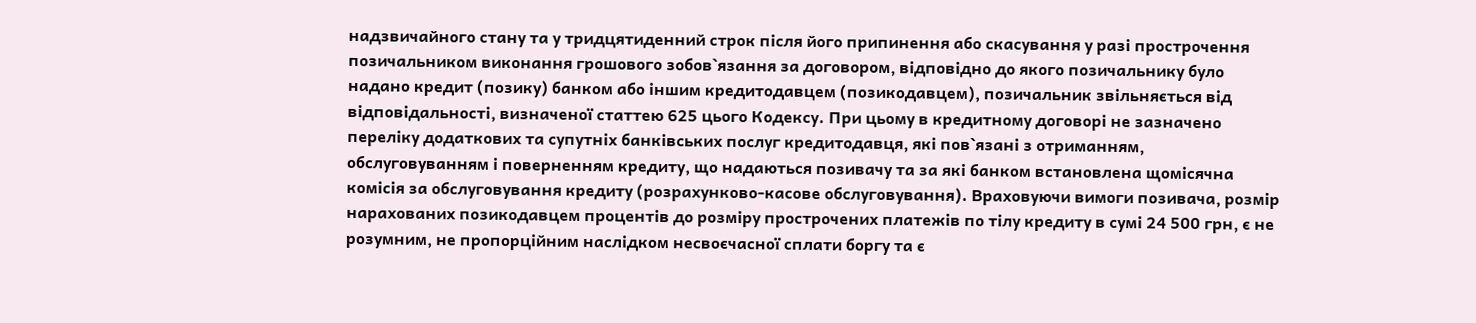надзвичайного стану та у тридцятиденний строк після його припинення або скасування у разі прострочення позичальником виконання грошового зобов`язання за договором, відповідно до якого позичальнику було надано кредит (позику) банком або іншим кредитодавцем (позикодавцем), позичальник звільняється від відповідальності, визначеної статтею 625 цього Кодексу. При цьому в кредитному договорі не зазначено переліку додаткових та супутніх банківських послуг кредитодавця, які пов`язані з отриманням, обслуговуванням і поверненням кредиту, що надаються позивачу та за які банком встановлена щомісячна комісія за обслуговування кредиту (розрахунково-касове обслуговування). Враховуючи вимоги позивача, розмір нарахованих позикодавцем процентів до розміру прострочених платежів по тілу кредиту в сумі 24 500 грн, є не розумним, не пропорційним наслідком несвоєчасної сплати боргу та є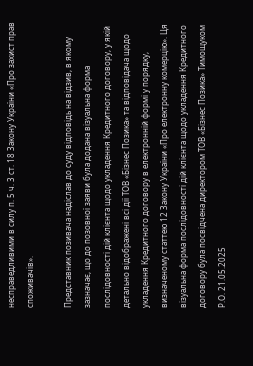несправедливими в силу п. 5 ч. 3 ст. 18 Закону України «Про захист прав споживачів».

Представник позивача надіслав до суду відповідь на відзив, в якому зазначає, що до позовної заяви була додана візуальна форма послідовності дій клієнта щодо укладення Кредитного договору, у якій детально відображені всі дії ТОВ «Бізнес Позика» та відповідача щодо укладення Кредитного договору в електронній формі у порядку, визначеному статтею 12 Закону України «Про електронну комерцію». Ця візуальна форма послідовності дій клієнта щодо укладення Кредитного договору була посвідчена директором ТОВ «Бізнес Позика» Тимощуком Р.О. 21.05.2025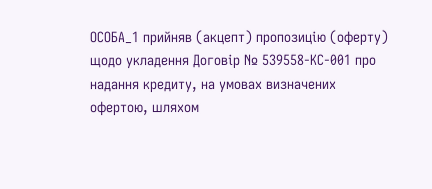ОСОБА_1 прийняв (акцепт) пропозицію (оферту) щодо укладення Договір № 539558-КС-001 про надання кредиту, на умовах визначених офертою, шляхом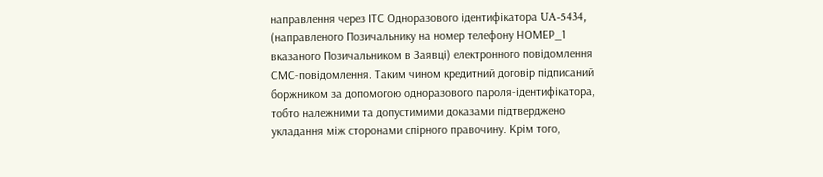направлення через ІТС Одноразового ідентифікатора UA-5434, (направленого Позичальнику на номер телефону НОМЕР_1 вказаного Позичальником в Заявці) електронного повідомлення СМС-повідомлення. Таким чином кредитний договір підписаний боржником за допомогою одноразового пароля-ідентифікатора, тобто належними та допустимими доказами підтверджено укладання між сторонами спірного правочину. Крім того,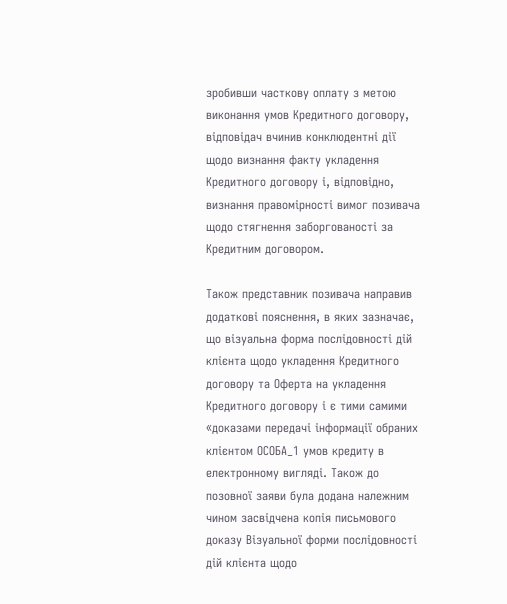зробивши часткову оплату з метою виконання умов Кредитного договору, відповідач вчинив конклюдентні дії щодо визнання факту укладення Кредитного договору і, відповідно, визнання правомірності вимог позивача щодо стягнення заборгованості за Кредитним договором.

Також представник позивача направив додаткові пояснення, в яких зазначає, що візуальна форма послідовності дій клієнта щодо укладення Кредитного договору та Оферта на укладення Кредитного договору і є тими самими «доказами передачі інформації обраних клієнтом ОСОБА_1 умов кредиту в електронному вигляді. Також до позовної заяви була додана належним чином засвідчена копія письмового доказу Візуальної форми послідовності дій клієнта щодо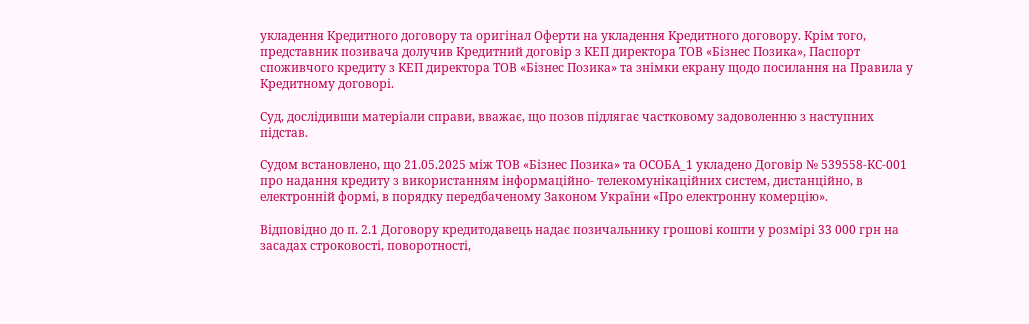укладення Кредитного договору та оригінал Оферти на укладення Кредитного договору. Крім того, представник позивача долучив Кредитний договір з КЕП директора ТОВ «Бізнес Позика», Паспорт споживчого кредиту з КЕП директора ТОВ «Бізнес Позика» та знімки екрану щодо посилання на Правила у Кредитному договорі.

Суд, дослідивши матеріали справи, вважає, що позов підлягає частковому задоволенню з наступних підстав.

Судом встановлено, що 21.05.2025 між ТОВ «Бізнес Позика» та ОСОБА_1 укладено Договір № 539558-КС-001 про надання кредиту з використанням інформаційно- телекомунікаційних систем, дистанційно, в електронній формі, в порядку передбаченому Законом України «Про електронну комерцію».

Відповідно до п. 2.1 Договору кредитодавець надає позичальнику грошові кошти у розмірі 33 000 грн на засадах строковості, поворотності,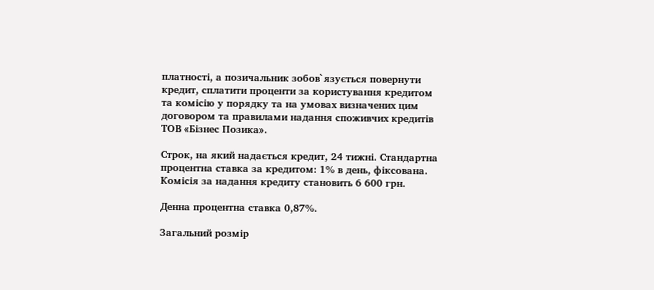платності, а позичальник зобов`язується повернути кредит, сплатити проценти за користування кредитом та комісію у порядку та на умовах визначених цим договором та правилами надання споживчих кредитів ТОВ «Бізнес Позика».

Строк, на який надається кредит, 24 тижні. Стандартна процентна ставка за кредитом: 1% в день, фіксована. Комісія за надання кредиту становить 6 600 грн.

Денна процентна ставка 0,87%.

Загальний розмір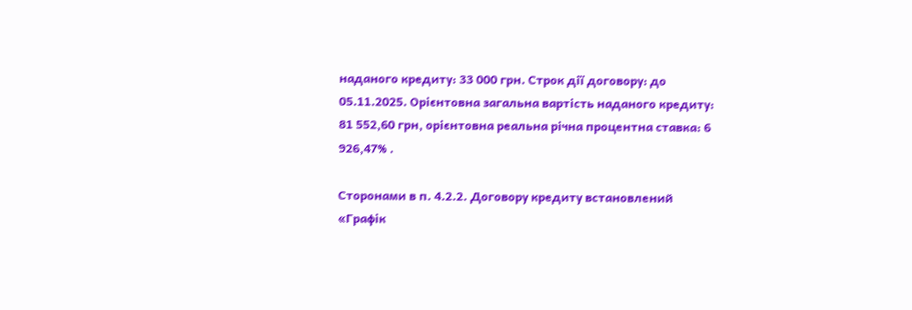наданого кредиту: 33 000 грн. Строк дії договору: до 05.11.2025. Орієнтовна загальна вартість наданого кредиту: 81 552,60 грн, орієнтовна реальна річна процентна ставка: 6 926,47% .

Сторонами в п. 4.2.2. Договору кредиту встановлений «Графік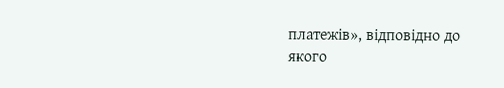платежів», відповідно до якого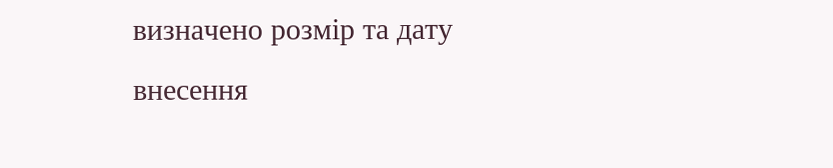визначено розмір та дату внесення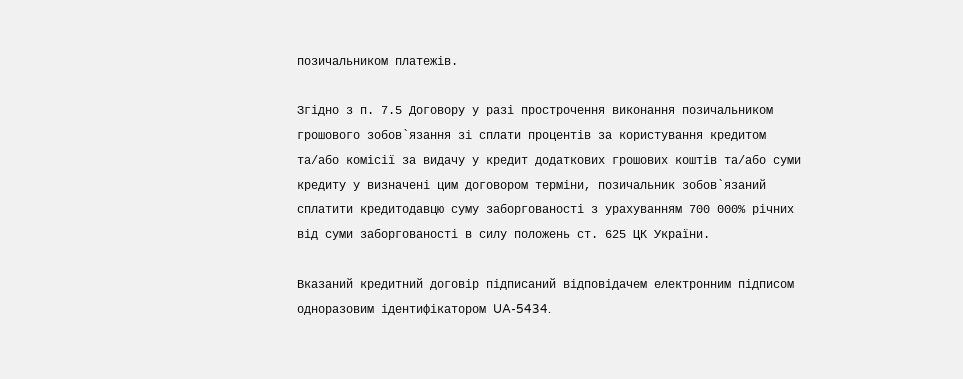позичальником платежів.

Згідно з п. 7.5 Договору у разі прострочення виконання позичальником грошового зобов`язання зі сплати процентів за користування кредитом та/або комісії за видачу у кредит додаткових грошових коштів та/або суми кредиту у визначені цим договором терміни, позичальник зобов`язаний сплатити кредитодавцю суму заборгованості з урахуванням 700 000% річних від суми заборгованості в силу положень ст. 625 ЦК України.

Вказаний кредитний договір підписаний відповідачем електронним підписом одноразовим ідентифікатором UA-5434.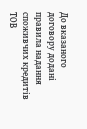До вказаного договору додані правила надання споживчих кредитів ТОВ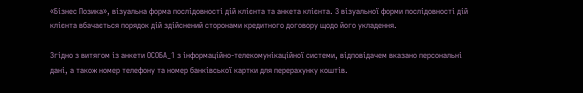«Бізнес Позика», візуальна форма послідовності дій клієнта та анкета клієнта. З візуальної форми послідовності дій клієнта вбачається порядок дій здійснений сторонами кредитного договору щодо його укладення.

Згідно з витягом із анкети ОСОБА_1 з інформаційно-телекомунікаційної системи, відповідачем вказано персональні дані, а також номер телефону та номер банківської картки для перерахунку коштів.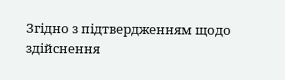Згідно з підтвердженням щодо здійснення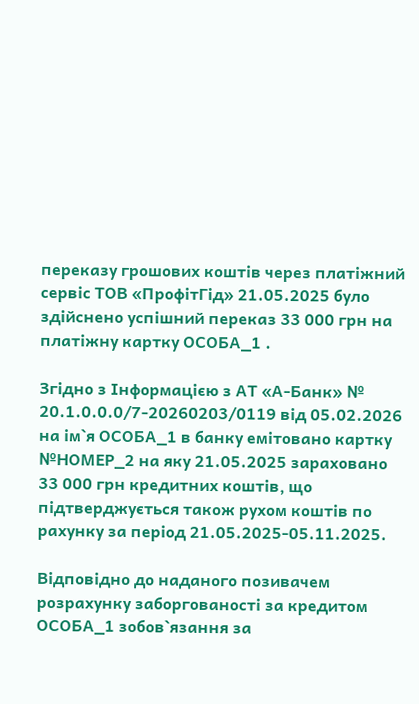переказу грошових коштів через платіжний сервіс ТОВ «ПрофітГід» 21.05.2025 було здійснено успішний переказ 33 000 грн на платіжну картку ОСОБА_1 .

Згідно з Інформацією з АТ «А-Банк» № 20.1.0.0.0/7-20260203/0119 від 05.02.2026 на ім`я ОСОБА_1 в банку емітовано картку №НОМЕР_2 на яку 21.05.2025 зараховано 33 000 грн кредитних коштів, що підтверджується також рухом коштів по рахунку за період 21.05.2025-05.11.2025.

Відповідно до наданого позивачем розрахунку заборгованості за кредитом ОСОБА_1 зобов`язання за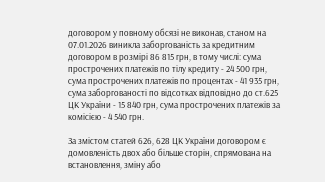договором у повному обсязі не виконав, станом на 07.01.2026 виникла заборгованість за кредитним договором в розмірі 86 815 грн, в тому числі: сума прострочених платежів по тілу кредиту - 24 500 грн, сума прострочених платежів по процентах - 41 935 грн, сума заборгованості по відсотках відповідно до ст.625 ЦК України - 15 840 грн, сума прострочених платежів за комісією - 4 540 грн.

За змістом статей 626, 628 ЦК України договором є домовленість двох або більше сторін, спрямована на встановлення, зміну або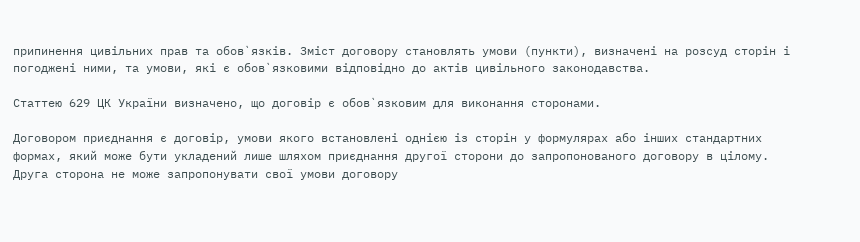припинення цивільних прав та обов`язків. Зміст договору становлять умови (пункти), визначені на розсуд сторін і погоджені ними, та умови, які є обов`язковими відповідно до актів цивільного законодавства.

Статтею 629 ЦК України визначено, що договір є обов`язковим для виконання сторонами.

Договором приєднання є договір, умови якого встановлені однією із сторін у формулярах або інших стандартних формах, який може бути укладений лише шляхом приєднання другої сторони до запропонованого договору в цілому. Друга сторона не може запропонувати свої умови договору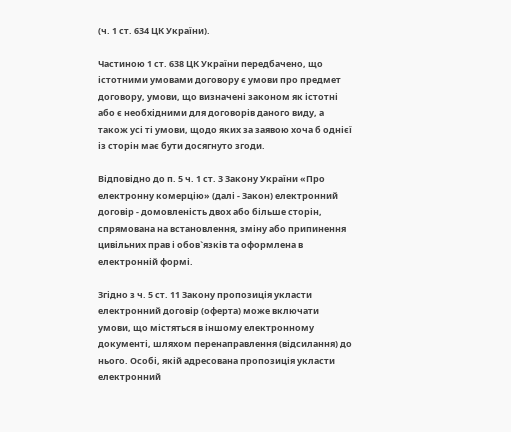(ч. 1 ст. 634 ЦК України).

Частиною 1 ст. 638 ЦК України передбачено, що істотними умовами договору є умови про предмет договору, умови, що визначені законом як істотні або є необхідними для договорів даного виду, а також усі ті умови, щодо яких за заявою хоча б однієї із сторін має бути досягнуто згоди.

Відповідно до п. 5 ч. 1 ст. 3 Закону України «Про електронну комерцію» (далі - Закон) електронний договір - домовленість двох або більше сторін, спрямована на встановлення, зміну або припинення цивільних прав і обов`язків та оформлена в електронній формі.

Згідно з ч. 5 ст. 11 Закону пропозиція укласти електронний договір (оферта) може включати умови, що містяться в іншому електронному документі, шляхом перенаправлення (відсилання) до нього. Особі, якій адресована пропозиція укласти електронний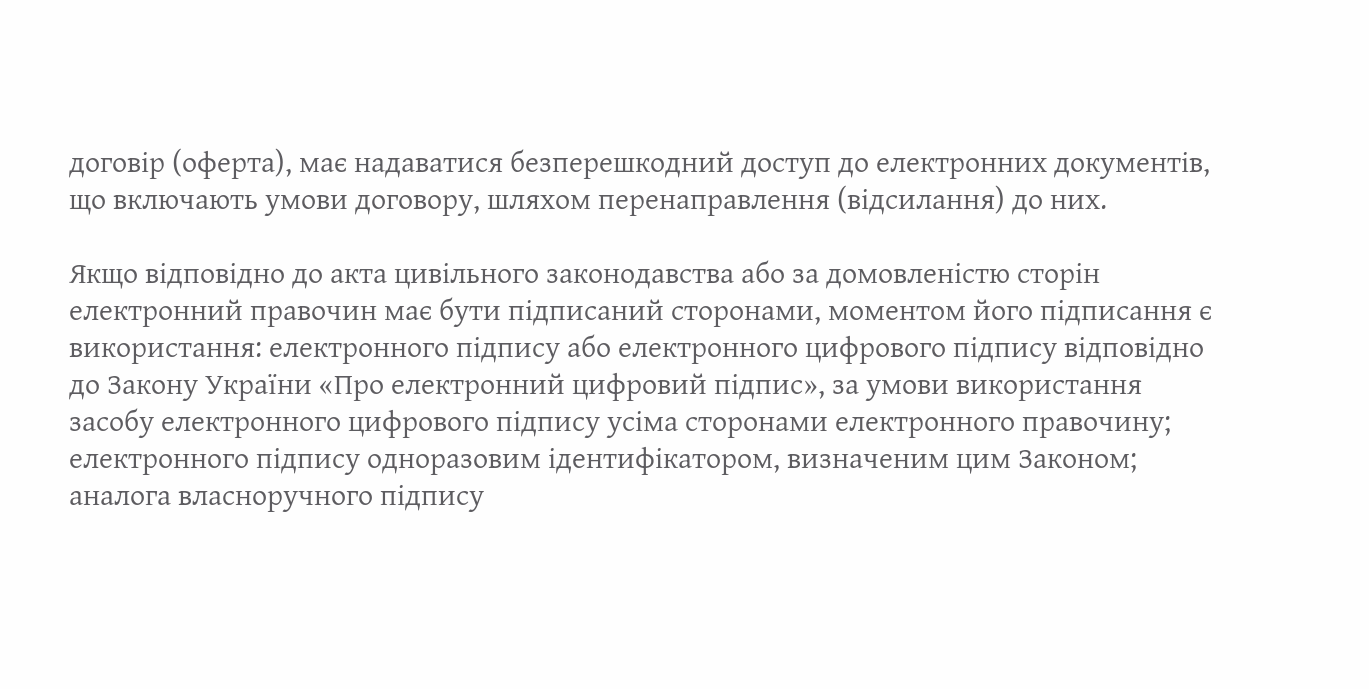договір (оферта), має надаватися безперешкодний доступ до електронних документів, що включають умови договору, шляхом перенаправлення (відсилання) до них.

Якщо відповідно до акта цивільного законодавства або за домовленістю сторін електронний правочин має бути підписаний сторонами, моментом його підписання є використання: електронного підпису або електронного цифрового підпису відповідно до Закону України «Про електронний цифровий підпис», за умови використання засобу електронного цифрового підпису усіма сторонами електронного правочину; електронного підпису одноразовим ідентифікатором, визначеним цим Законом; аналога власноручного підпису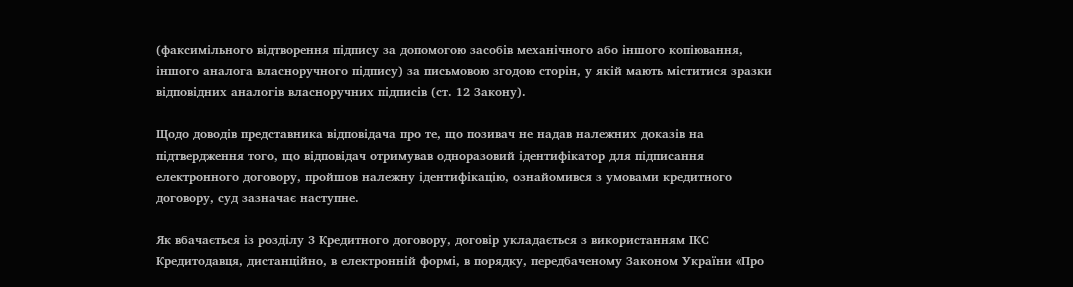(факсимільного відтворення підпису за допомогою засобів механічного або іншого копіювання, іншого аналога власноручного підпису) за письмовою згодою сторін, у якій мають міститися зразки відповідних аналогів власноручних підписів (ст. 12 Закону).

Щодо доводів представника відповідача про те, що позивач не надав належних доказів на підтвердження того, що відповідач отримував одноразовий ідентифікатор для підписання електронного договору, пройшов належну ідентифікацію, ознайомився з умовами кредитного договору, суд зазначає наступне.

Як вбачається із розділу 3 Кредитного договору, договір укладається з використанням ІКС Кредитодавця, дистанційно, в електронній формі, в порядку, передбаченому Законом України «Про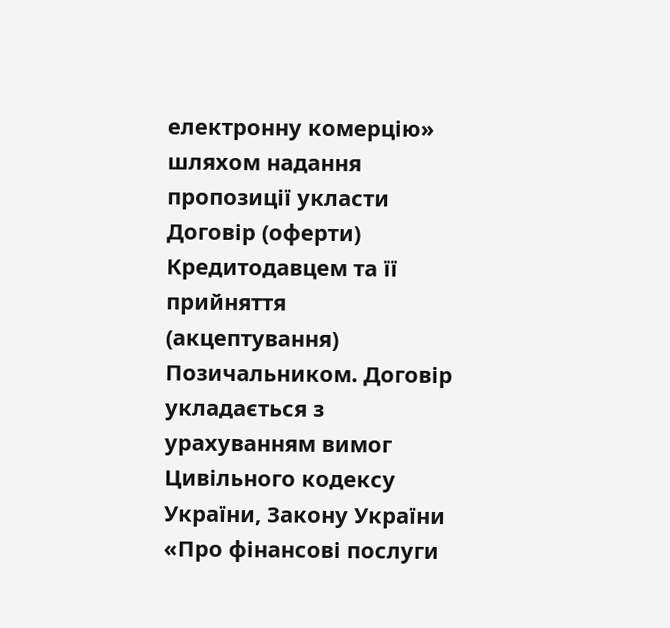електронну комерцію» шляхом надання пропозиції укласти Договір (оферти) Кредитодавцем та її прийняття (акцептування) Позичальником. Договір укладається з урахуванням вимог Цивільного кодексу України, Закону України «Про фінансові послуги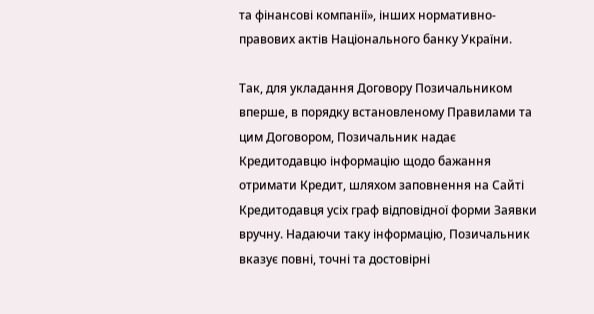та фінансові компанії», інших нормативно-правових актів Національного банку України.

Так, для укладання Договору Позичальником вперше, в порядку встановленому Правилами та цим Договором, Позичальник надає Кредитодавцю інформацію щодо бажання отримати Кредит, шляхом заповнення на Сайті Кредитодавця усіх граф відповідної форми Заявки вручну. Надаючи таку інформацію, Позичальник вказує повні, точні та достовірні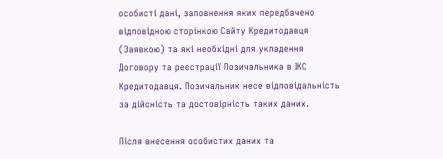особисті дані, заповнення яких передбачено відповідною сторінкою Сайту Кредитодавця (Заявкою) та які необхідні для укладення Договору та реєстрації Позичальника в ІКС Кредитодавця. Позичальник несе відповідальність за дійсність та достовірність таких даних.

Після внесення особистих даних та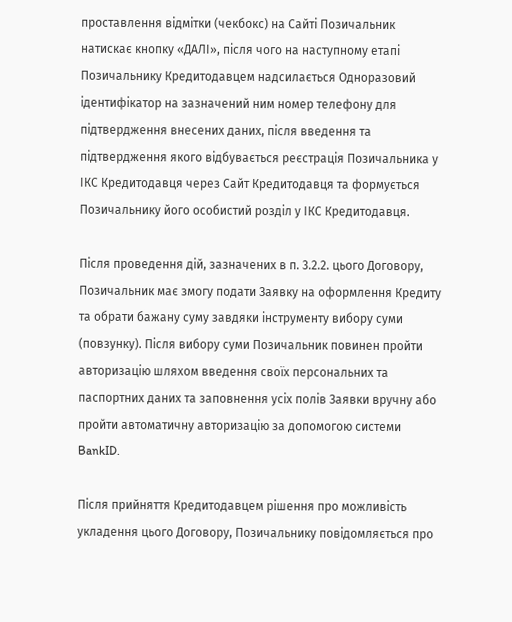проставлення відмітки (чекбокс) на Сайті Позичальник натискає кнопку «ДАЛІ», після чого на наступному етапі Позичальнику Кредитодавцем надсилається Одноразовий ідентифікатор на зазначений ним номер телефону для підтвердження внесених даних, після введення та підтвердження якого відбувається реєстрація Позичальника у ІКС Кредитодавця через Сайт Кредитодавця та формується Позичальнику його особистий розділ у ІКС Кредитодавця.

Після проведення дій, зазначених в п. 3.2.2. цього Договору, Позичальник має змогу подати Заявку на оформлення Кредиту та обрати бажану суму завдяки інструменту вибору суми (повзунку). Після вибору суми Позичальник повинен пройти авторизацію шляхом введення своїх персональних та паспортних даних та заповнення усіх полів Заявки вручну або пройти автоматичну авторизацію за допомогою системи BankID.

Після прийняття Кредитодавцем рішення про можливість укладення цього Договору, Позичальнику повідомляється про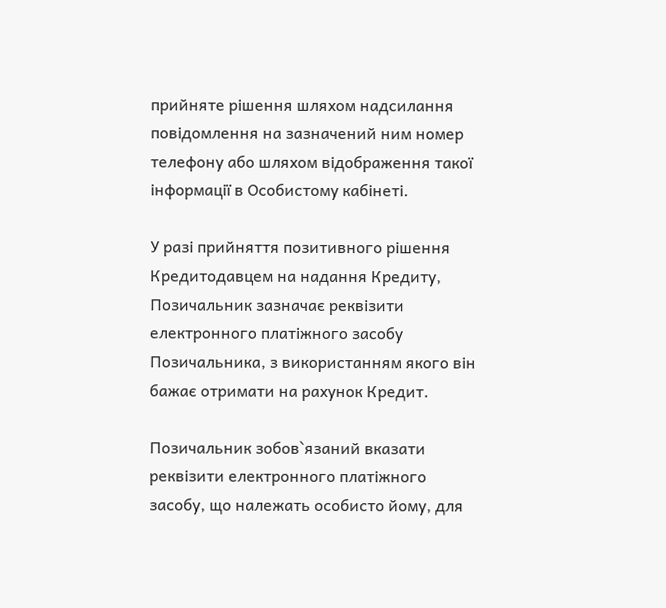прийняте рішення шляхом надсилання повідомлення на зазначений ним номер телефону або шляхом відображення такої інформації в Особистому кабінеті.

У разі прийняття позитивного рішення Кредитодавцем на надання Кредиту, Позичальник зазначає реквізити електронного платіжного засобу Позичальника, з використанням якого він бажає отримати на рахунок Кредит.

Позичальник зобов`язаний вказати реквізити електронного платіжного засобу, що належать особисто йому, для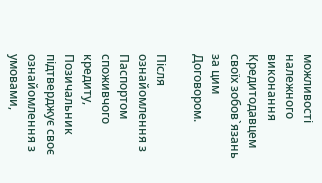можливості належного виконання Кредитодавцем своїх зобов`язань за цим Договором.

Після ознайомлення з Паспортом споживчого кредиту, Позичальник підтверджує своє ознайомлення з умовами,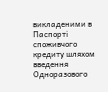викладеними в Паспорті споживчого кредиту шляхом введення Одноразового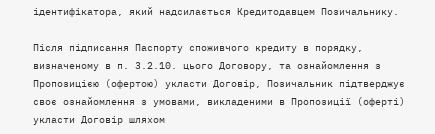ідентифікатора, який надсилається Кредитодавцем Позичальнику.

Після підписання Паспорту споживчого кредиту в порядку, визначеному в п. 3.2.10. цього Договору, та ознайомлення з Пропозицією (офертою) укласти Договір, Позичальник підтверджує своє ознайомлення з умовами, викладеними в Пропозиції (оферті) укласти Договір шляхом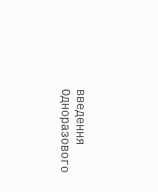введення Одноразового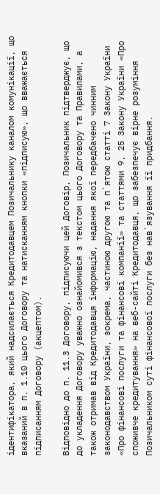ідентифікатора, який надсилається Кредитодавцем Позичальнику каналом комунікації, що вказаний в п. 1.10 цього Договору та натисканням кнопки «підписую», що вважається підписанням Договору (акцептом).

Відповідно до п. 11.3 Договору, підписуючи цей Договір, Позичальник підтверджує, що до укладення Договору уважно ознайомився з текстом цього Договору та Правилами, а також отримав від Кредитодавця інформацію, надання якої передбачено чинним законодавством України, зокрема, частиною другою та п`ятою статті 7 Закону України «Про фінансові послуги та фінансові компанії» та статтями 9, 25 Закону України «Про споживче кредитування» на веб-сайті Кредитодавця, що забезпечує вірне розуміння Позичальником суті фінансової послуги без нав`язування її придбання.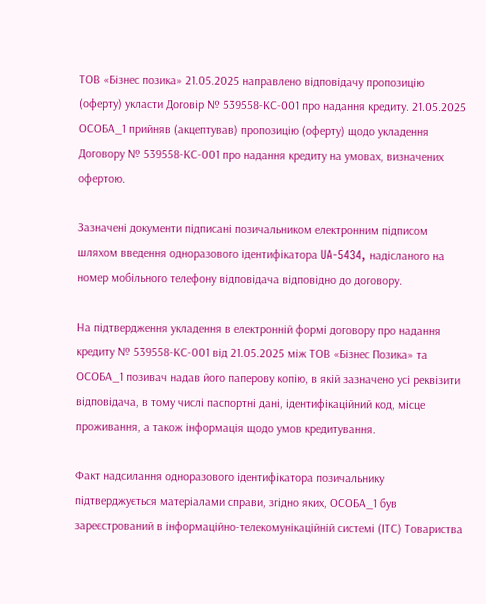ТОВ «Бізнес позика» 21.05.2025 направлено відповідачу пропозицію (оферту) укласти Договір № 539558-КС-001 про надання кредиту. 21.05.2025 ОСОБА_1 прийняв (акцептував) пропозицію (оферту) щодо укладення Договору № 539558-КС-001 про надання кредиту на умовах, визначених офертою.

Зазначені документи підписані позичальником електронним підписом шляхом введення одноразового ідентифікатора UA-5434, надісланого на номер мобільного телефону відповідача відповідно до договору.

На підтвердження укладення в електронній формі договору про надання кредиту № 539558-КС-001 від 21.05.2025 між ТОВ «Бізнес Позика» та ОСОБА_1 позивач надав його паперову копію, в якій зазначено усі реквізити відповідача, в тому числі паспортні дані, ідентифікаційний код, місце проживання, а також інформація щодо умов кредитування.

Факт надсилання одноразового ідентифікатора позичальнику підтверджується матеріалами справи, згідно яких, ОСОБА_1 був зареєстрований в інформаційно-телекомунікаційній системі (ІТС) Товариства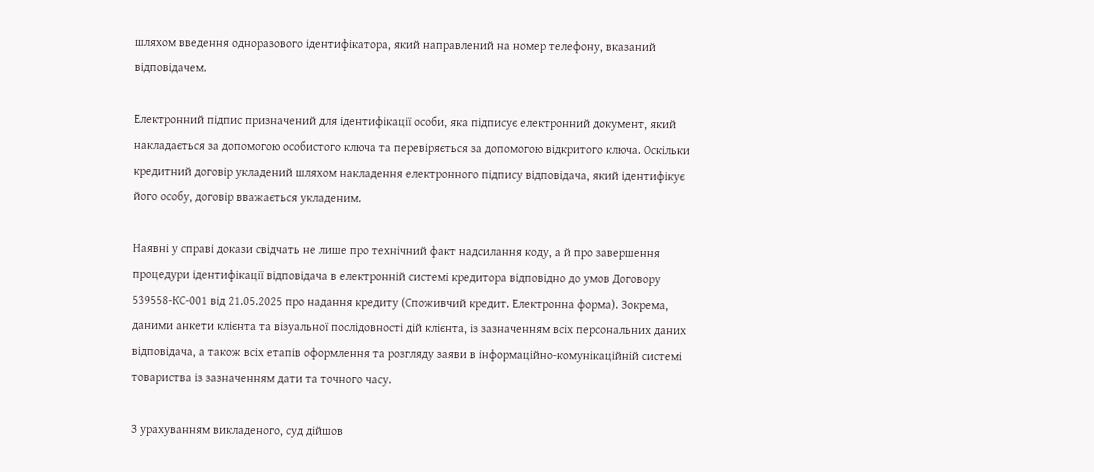шляхом введення одноразового ідентифікатора, який направлений на номер телефону, вказаний відповідачем.

Електронний підпис призначений для ідентифікації особи, яка підписує електронний документ, який накладається за допомогою особистого ключа та перевіряється за допомогою відкритого ключа. Оскільки кредитний договір укладений шляхом накладення електронного підпису відповідача, який ідентифікує його особу, договір вважається укладеним.

Наявні у справі докази свідчать не лише про технічний факт надсилання коду, а й про завершення процедури ідентифікації відповідача в електронній системі кредитора відповідно до умов Договору 539558-КС-001 від 21.05.2025 про надання кредиту (Споживчий кредит. Електронна форма). Зокрема, даними анкети клієнта та візуальної послідовності дій клієнта, із зазначенням всіх персональних даних відповідача, а також всіх етапів оформлення та розгляду заяви в інформаційно-комунікаційній системі товариства із зазначенням дати та точного часу.

З урахуванням викладеного, суд дійшов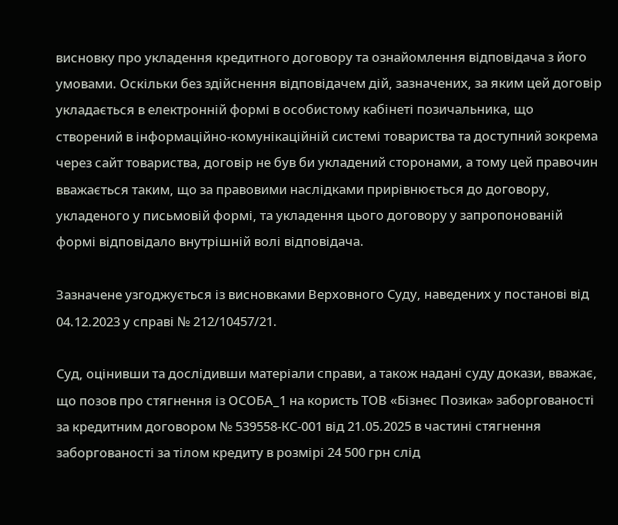висновку про укладення кредитного договору та ознайомлення відповідача з його умовами. Оскільки без здійснення відповідачем дій, зазначених, за яким цей договір укладається в електронній формі в особистому кабінеті позичальника, що створений в інформаційно-комунікаційній системі товариства та доступний зокрема через сайт товариства, договір не був би укладений сторонами, а тому цей правочин вважається таким, що за правовими наслідками прирівнюється до договору, укладеного у письмовій формі, та укладення цього договору у запропонованій формі відповідало внутрішній волі відповідача.

Зазначене узгоджується із висновками Верховного Суду, наведених у постанові від 04.12.2023 у справі № 212/10457/21.

Суд, оцінивши та дослідивши матеріали справи, а також надані суду докази, вважає, що позов про стягнення із ОСОБА_1 на користь ТОВ «Бізнес Позика» заборгованості за кредитним договором № 539558-КС-001 від 21.05.2025 в частині стягнення заборгованості за тілом кредиту в розмірі 24 500 грн слід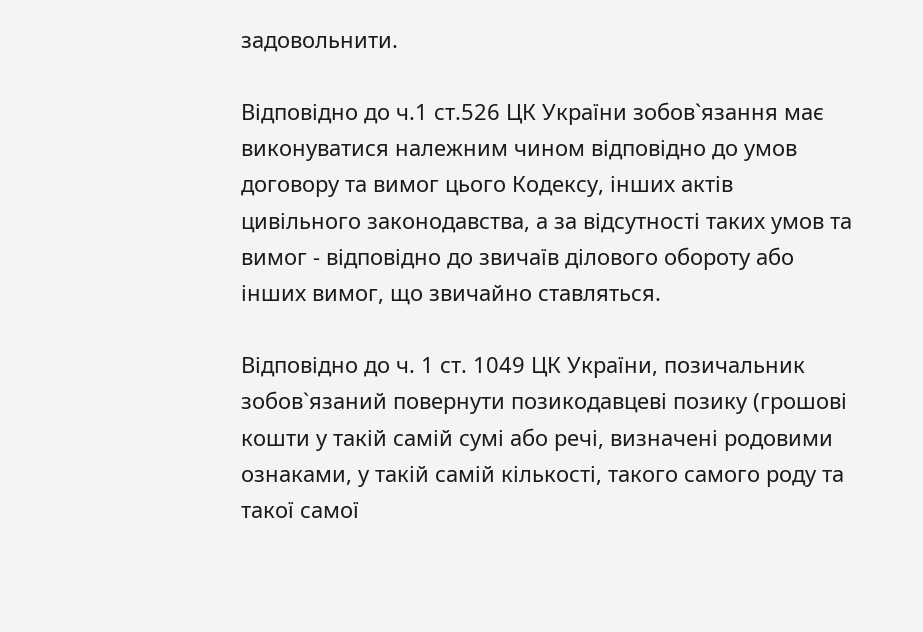задовольнити.

Відповідно до ч.1 ст.526 ЦК України зобов`язання має виконуватися належним чином відповідно до умов договору та вимог цього Кодексу, інших актів цивільного законодавства, а за відсутності таких умов та вимог - відповідно до звичаїв ділового обороту або інших вимог, що звичайно ставляться.

Відповідно до ч. 1 ст. 1049 ЦК України, позичальник зобов`язаний повернути позикодавцеві позику (грошові кошти у такій самій сумі або речі, визначені родовими ознаками, у такій самій кількості, такого самого роду та такої самої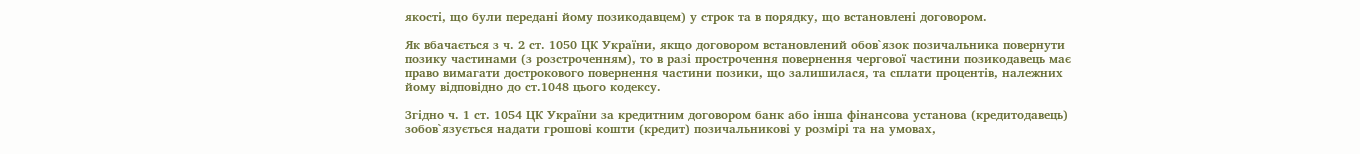якості, що були передані йому позикодавцем) у строк та в порядку, що встановлені договором.

Як вбачається з ч. 2 ст. 1050 ЦК України, якщо договором встановлений обов`язок позичальника повернути позику частинами (з розстроченням), то в разі прострочення повернення чергової частини позикодавець має право вимагати дострокового повернення частини позики, що залишилася, та сплати процентів, належних йому відповідно до ст.1048 цього кодексу.

Згідно ч. 1 ст. 1054 ЦК України за кредитним договором банк або інша фінансова установа (кредитодавець) зобов`язується надати грошові кошти (кредит) позичальникові у розмірі та на умовах,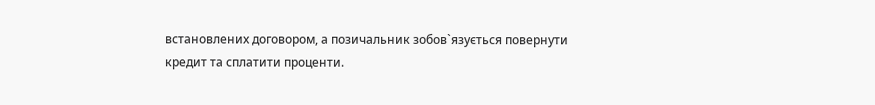встановлених договором, а позичальник зобов`язується повернути кредит та сплатити проценти.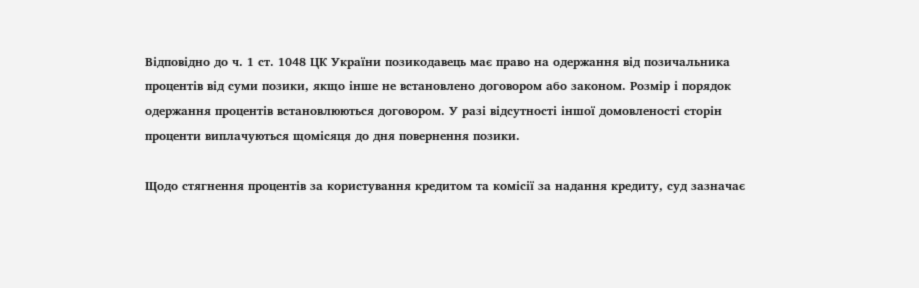Відповідно до ч. 1 ст. 1048 ЦК України позикодавець має право на одержання від позичальника процентів від суми позики, якщо інше не встановлено договором або законом. Розмір і порядок одержання процентів встановлюються договором. У разі відсутності іншої домовленості сторін проценти виплачуються щомісяця до дня повернення позики.

Щодо стягнення процентів за користування кредитом та комісії за надання кредиту, суд зазначає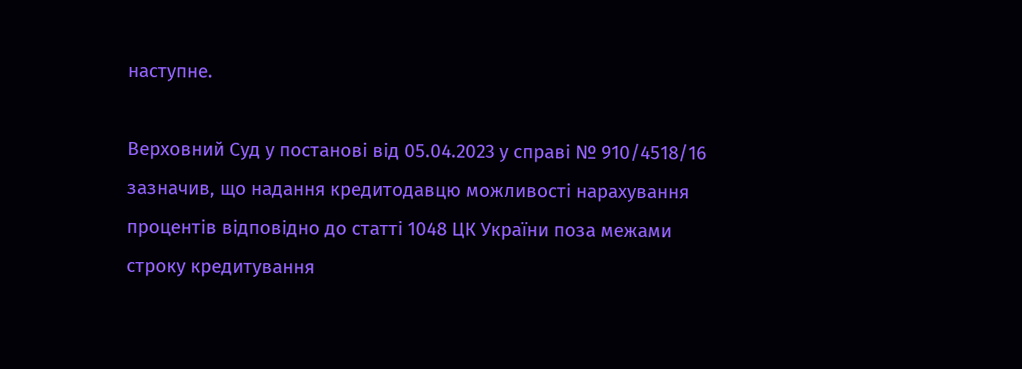наступне.

Верховний Суд у постанові від 05.04.2023 у справі № 910/4518/16 зазначив, що надання кредитодавцю можливості нарахування процентів відповідно до статті 1048 ЦК України поза межами строку кредитування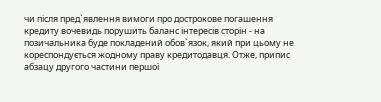чи після пред`явлення вимоги про дострокове погашення кредиту вочевидь порушить баланс інтересів сторін - на позичальника буде покладений обов`язок, який при цьому не кореспондується жодному праву кредитодавця. Отже, припис абзацу другого частини першої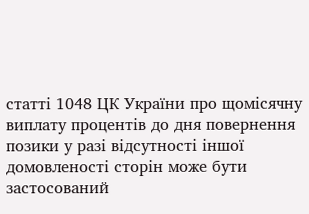статті 1048 ЦК України про щомісячну виплату процентів до дня повернення позики у разі відсутності іншої домовленості сторін може бути застосований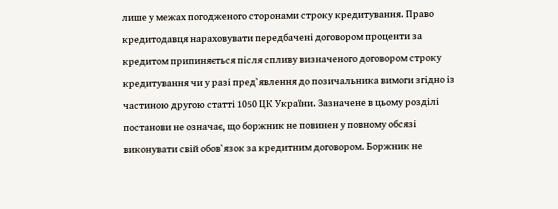лише у межах погодженого сторонами строку кредитування. Право кредитодавця нараховувати передбачені договором проценти за кредитом припиняється після спливу визначеного договором строку кредитування чи у разі пред`явлення до позичальника вимоги згідно із частиною другою статті 1050 ЦК України. Зазначене в цьому розділі постанови не означає, що боржник не повинен у повному обсязі виконувати свій обов`язок за кредитним договором. Боржник не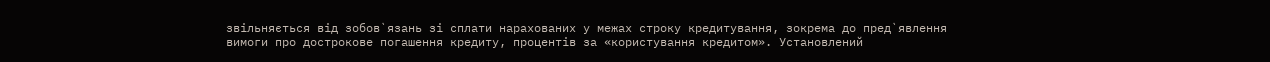звільняється від зобов`язань зі сплати нарахованих у межах строку кредитування, зокрема до пред`явлення вимоги про дострокове погашення кредиту, процентів за «користування кредитом». Установлений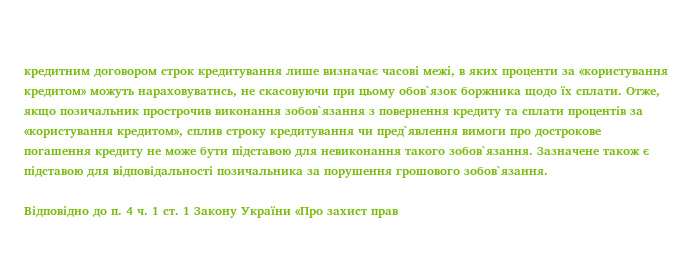кредитним договором строк кредитування лише визначає часові межі, в яких проценти за «користування кредитом» можуть нараховуватись, не скасовуючи при цьому обов`язок боржника щодо їх сплати. Отже, якщо позичальник прострочив виконання зобов`язання з повернення кредиту та сплати процентів за «користування кредитом», сплив строку кредитування чи пред`явлення вимоги про дострокове погашення кредиту не може бути підставою для невиконання такого зобов`язання. Зазначене також є підставою для відповідальності позичальника за порушення грошового зобов`язання.

Відповідно до п. 4 ч. 1 ст. 1 Закону України «Про захист прав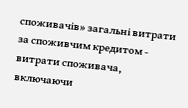споживачів» загальні витрати за споживчим кредитом - витрати споживача, включаючи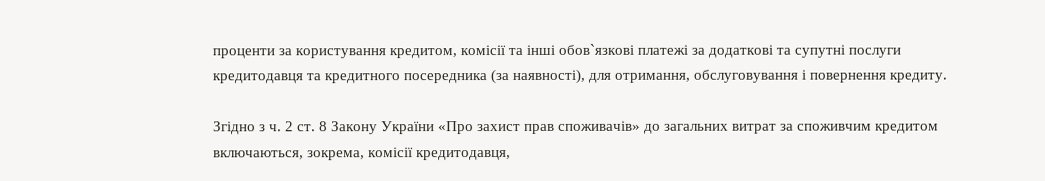проценти за користування кредитом, комісії та інші обов`язкові платежі за додаткові та супутні послуги кредитодавця та кредитного посередника (за наявності), для отримання, обслуговування і повернення кредиту.

Згідно з ч. 2 ст. 8 Закону України «Про захист прав споживачів» до загальних витрат за споживчим кредитом включаються, зокрема, комісії кредитодавця,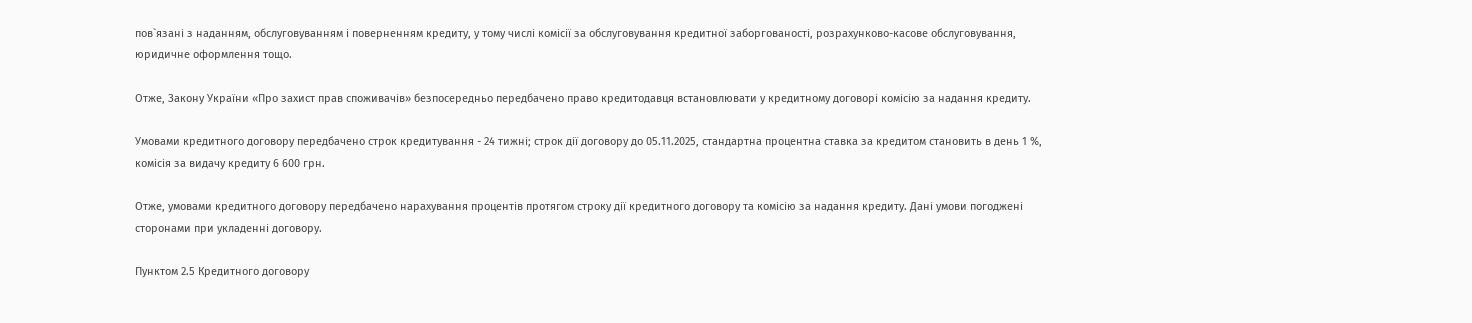пов`язані з наданням, обслуговуванням і поверненням кредиту, у тому числі комісії за обслуговування кредитної заборгованості, розрахунково-касове обслуговування, юридичне оформлення тощо.

Отже, Закону України «Про захист прав споживачів» безпосередньо передбачено право кредитодавця встановлювати у кредитному договорі комісію за надання кредиту.

Умовами кредитного договору передбачено строк кредитування - 24 тижні; строк дії договору до 05.11.2025, стандартна процентна ставка за кредитом становить в день 1 %, комісія за видачу кредиту 6 600 грн.

Отже, умовами кредитного договору передбачено нарахування процентів протягом строку дії кредитного договору та комісію за надання кредиту. Дані умови погоджені сторонами при укладенні договору.

Пунктом 2.5 Кредитного договору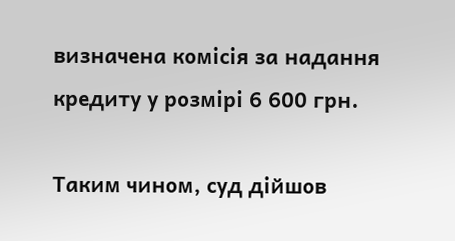визначена комісія за надання кредиту у розмірі 6 600 грн.

Таким чином, суд дійшов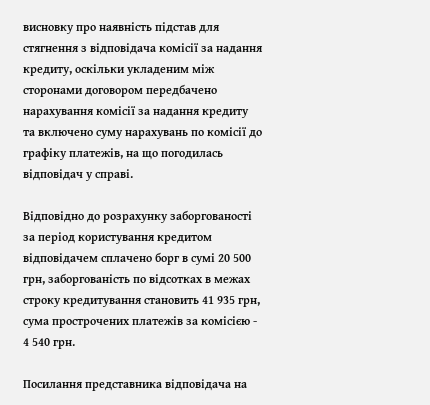висновку про наявність підстав для стягнення з відповідача комісії за надання кредиту, оскільки укладеним між сторонами договором передбачено нарахування комісії за надання кредиту та включено суму нарахувань по комісії до графіку платежів, на що погодилась відповідач у справі.

Відповідно до розрахунку заборгованості за період користування кредитом відповідачем сплачено борг в сумі 20 500 грн, заборгованість по відсотках в межах строку кредитування становить 41 935 грн, сума прострочених платежів за комісією - 4 540 грн.

Посилання представника відповідача на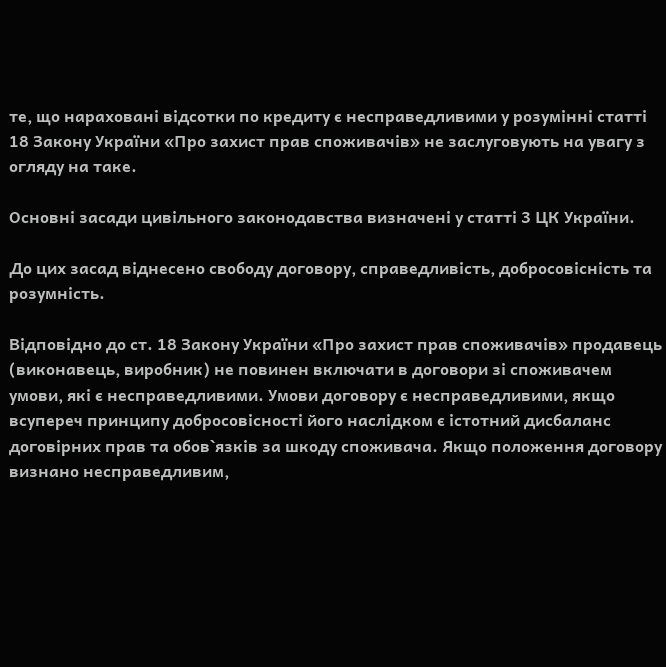те, що нараховані відсотки по кредиту є несправедливими у розумінні статті 18 Закону України «Про захист прав споживачів» не заслуговують на увагу з огляду на таке.

Основні засади цивільного законодавства визначені у статті 3 ЦК України.

До цих засад віднесено свободу договору, справедливість, добросовісність та розумність.

Відповідно до ст. 18 Закону України «Про захист прав споживачів» продавець (виконавець, виробник) не повинен включати в договори зі споживачем умови, які є несправедливими. Умови договору є несправедливими, якщо всупереч принципу добросовісності його наслідком є істотний дисбаланс договірних прав та обов`язків за шкоду споживача. Якщо положення договору визнано несправедливим,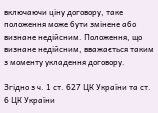включаючи ціну договору, таке положення може бути змінене або визнане недійсним. Положення, що визнане недійсним, вважається таким з моменту укладення договору.

Згідно з ч. 1 ст. 627 ЦК України та ст. 6 ЦК України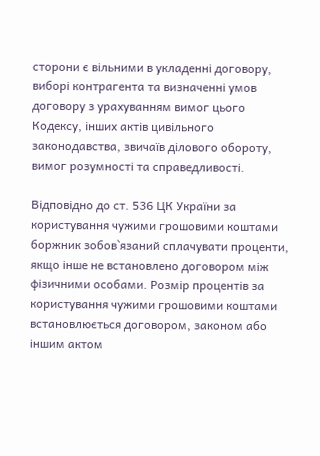сторони є вільними в укладенні договору, виборі контрагента та визначенні умов договору з урахуванням вимог цього Кодексу, інших актів цивільного законодавства, звичаїв ділового обороту, вимог розумності та справедливості.

Відповідно до ст. 536 ЦК України за користування чужими грошовими коштами боржник зобов`язаний сплачувати проценти, якщо інше не встановлено договором між фізичними особами. Розмір процентів за користування чужими грошовими коштами встановлюється договором, законом або іншим актом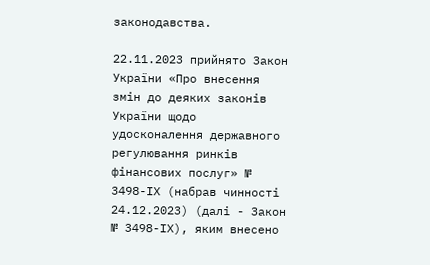законодавства.

22.11.2023 прийнято Закон України «Про внесення змін до деяких законів України щодо удосконалення державного регулювання ринків фінансових послуг» № 3498-ІХ (набрав чинності 24.12.2023) (далі - Закон № 3498-ІХ), яким внесено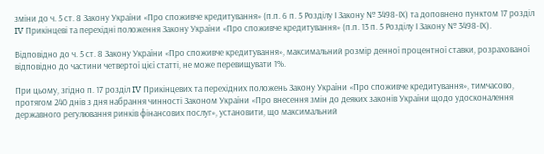зміни до ч. 5 ст. 8 Закону України «Про споживче кредитування» (п.п. 6 п. 5 Розділу І Закону № 3498-ІХ) та доповнено пунктом 17 розділ IV Прикінцеві та перехідні положення Закону України «Про споживче кредитування» (п.п. 13 п. 5 Розділу І Закону № 3498-ІХ).

Відповідно до ч. 5 ст. 8 Закону України «Про споживче кредитування», максимальний розмір денної процентної ставки, розрахованої відповідно до частини четвертої цієї статті, не може перевищувати 1%.

При цьому, згідно п. 17 розділ IV Прикінцевих та перехідних положень Закону України «Про споживче кредитування», тимчасово, протягом 240 днів з дня набрання чинності Законом України «Про внесення змін до деяких законів України щодо удосконалення державного регулювання ринків фінансових послуг», установити, що максимальний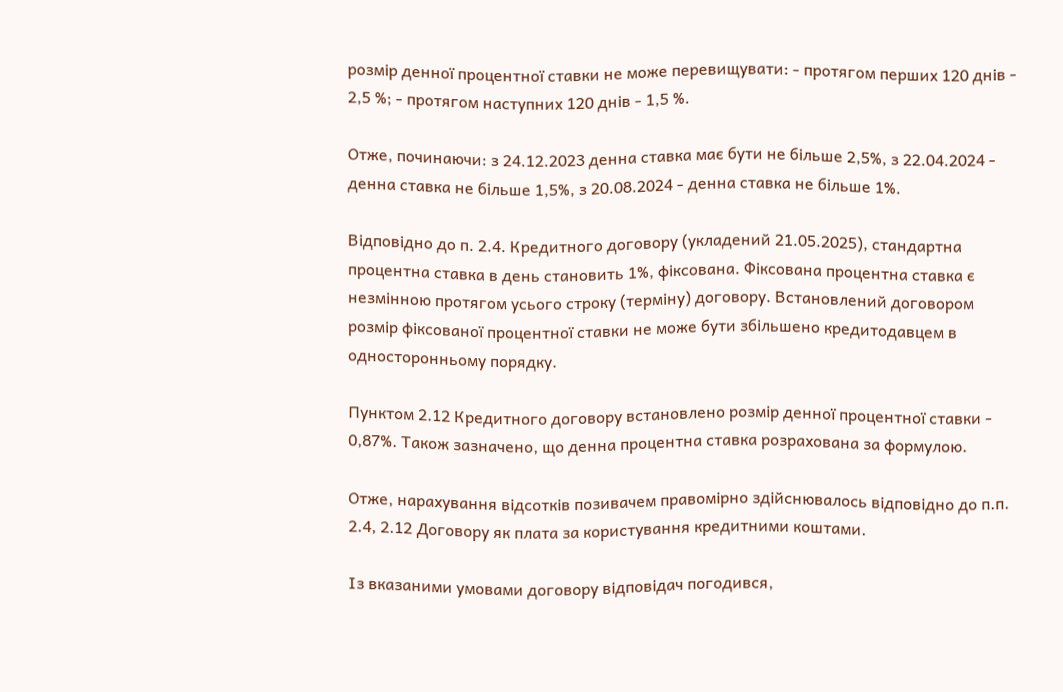розмір денної процентної ставки не може перевищувати: - протягом перших 120 днів - 2,5 %; - протягом наступних 120 днів - 1,5 %.

Отже, починаючи: з 24.12.2023 денна ставка має бути не більше 2,5%, з 22.04.2024 - денна ставка не більше 1,5%, з 20.08.2024 - денна ставка не більше 1%.

Відповідно до п. 2.4. Кредитного договору (укладений 21.05.2025), стандартна процентна ставка в день становить 1%, фіксована. Фіксована процентна ставка є незмінною протягом усього строку (терміну) договору. Встановлений договором розмір фіксованої процентної ставки не може бути збільшено кредитодавцем в односторонньому порядку.

Пунктом 2.12 Кредитного договору встановлено розмір денної процентної ставки - 0,87%. Також зазначено, що денна процентна ставка розрахована за формулою.

Отже, нарахування відсотків позивачем правомірно здійснювалось відповідно до п.п. 2.4, 2.12 Договору як плата за користування кредитними коштами.

Із вказаними умовами договору відповідач погодився,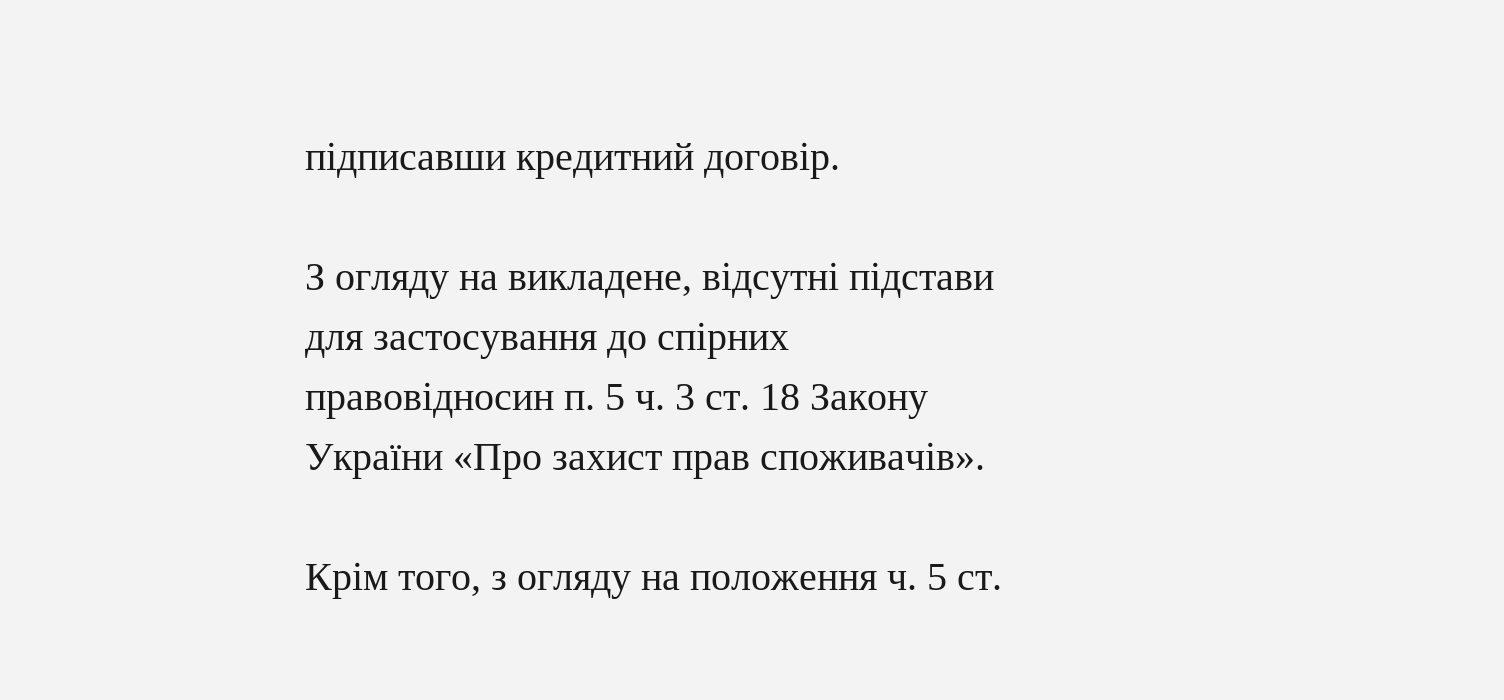підписавши кредитний договір.

З огляду на викладене, відсутні підстави для застосування до спірних правовідносин п. 5 ч. 3 ст. 18 Закону України «Про захист прав споживачів».

Крім того, з огляду на положення ч. 5 ст.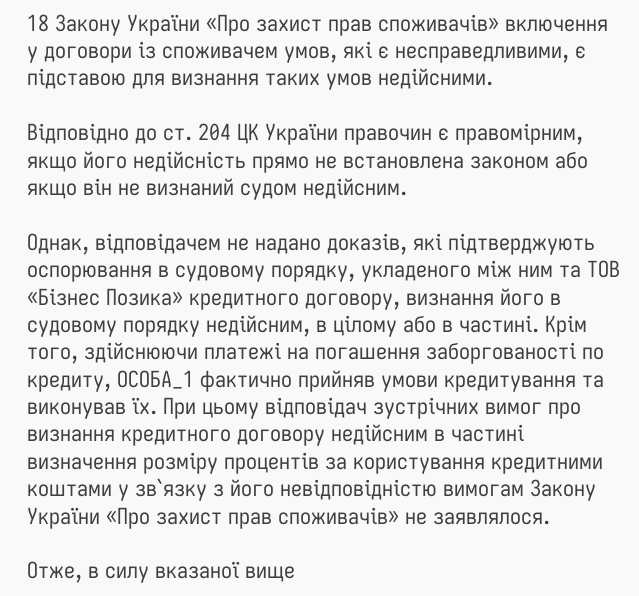18 Закону України «Про захист прав споживачів» включення у договори із споживачем умов, які є несправедливими, є підставою для визнання таких умов недійсними.

Відповідно до ст. 204 ЦК України правочин є правомірним, якщо його недійсність прямо не встановлена законом або якщо він не визнаний судом недійсним.

Однак, відповідачем не надано доказів, які підтверджують оспорювання в судовому порядку, укладеного між ним та ТОВ «Бізнес Позика» кредитного договору, визнання його в судовому порядку недійсним, в цілому або в частині. Крім того, здійснюючи платежі на погашення заборгованості по кредиту, ОСОБА_1 фактично прийняв умови кредитування та виконував їх. При цьому відповідач зустрічних вимог про визнання кредитного договору недійсним в частині визначення розміру процентів за користування кредитними коштами у зв`язку з його невідповідністю вимогам Закону України «Про захист прав споживачів» не заявлялося.

Отже, в силу вказаної вище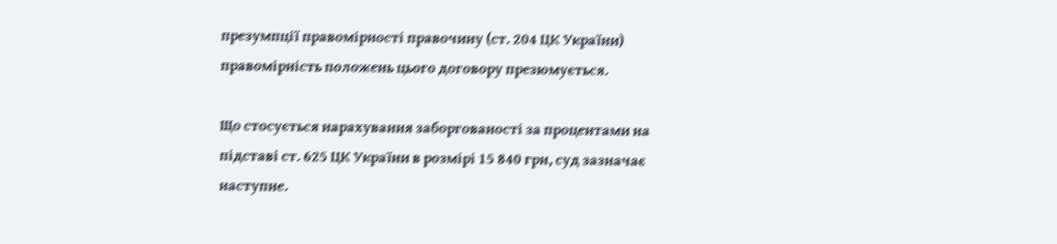презумпції правомірності правочину (ст. 204 ЦК України) правомірність положень цього договору презюмується.

Що стосується нарахування заборгованості за процентами на підставі ст. 625 ЦК України в розмірі 15 840 грн, суд зазначає наступне.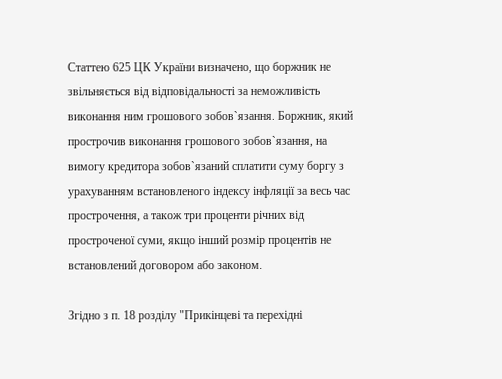Статтею 625 ЦК України визначено, що боржник не звільняється від відповідальності за неможливість виконання ним грошового зобов`язання. Боржник, який прострочив виконання грошового зобов`язання, на вимогу кредитора зобов`язаний сплатити суму боргу з урахуванням встановленого індексу інфляції за весь час прострочення, а також три проценти річних від простроченої суми, якщо інший розмір процентів не встановлений договором або законом.

Згідно з п. 18 розділу "Прикінцеві та перехідні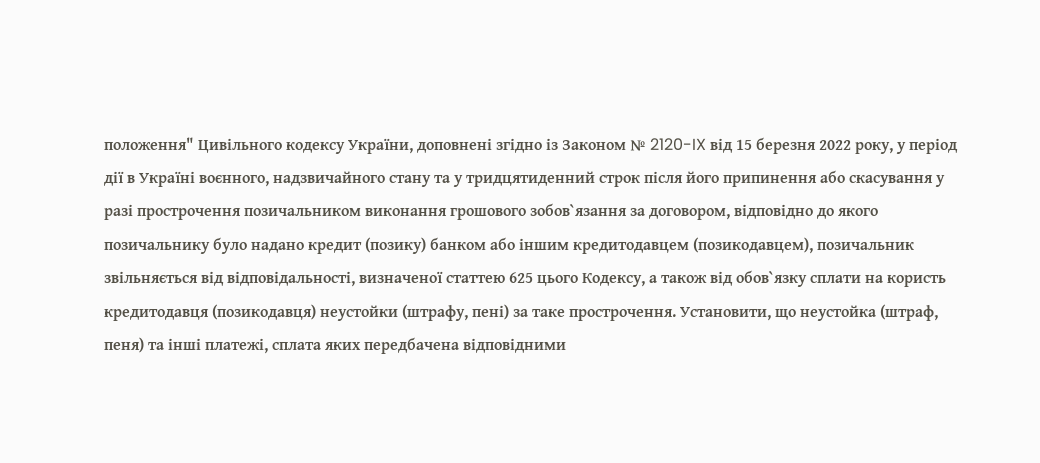положення" Цивільного кодексу України, доповнені згідно із Законом № 2120-IX від 15 березня 2022 року, у період дії в Україні воєнного, надзвичайного стану та у тридцятиденний строк після його припинення або скасування у разі прострочення позичальником виконання грошового зобов`язання за договором, відповідно до якого позичальнику було надано кредит (позику) банком або іншим кредитодавцем (позикодавцем), позичальник звільняється від відповідальності, визначеної статтею 625 цього Кодексу, а також від обов`язку сплати на користь кредитодавця (позикодавця) неустойки (штрафу, пені) за таке прострочення. Установити, що неустойка (штраф, пеня) та інші платежі, сплата яких передбачена відповідними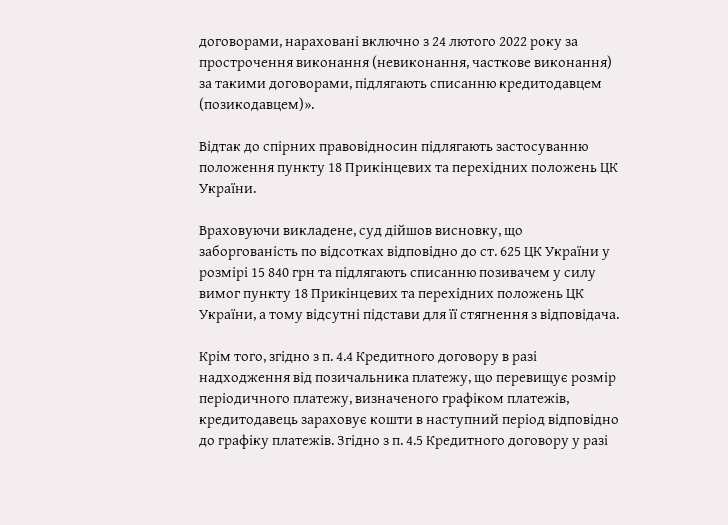договорами, нараховані включно з 24 лютого 2022 року за прострочення виконання (невиконання, часткове виконання) за такими договорами, підлягають списанню кредитодавцем (позикодавцем)».

Відтак до спірних правовідносин підлягають застосуванню положення пункту 18 Прикінцевих та перехідних положень ЦК України.

Враховуючи викладене, суд дійшов висновку, що заборгованість по відсотках відповідно до ст. 625 ЦК України у розмірі 15 840 грн та підлягають списанню позивачем у силу вимог пункту 18 Прикінцевих та перехідних положень ЦК України, а тому відсутні підстави для її стягнення з відповідача.

Крім того, згідно з п. 4.4 Кредитного договору в разі надходження від позичальника платежу, що перевищує розмір періодичного платежу, визначеного графіком платежів, кредитодавець зараховує кошти в наступний період відповідно до графіку платежів. Згідно з п. 4.5 Кредитного договору у разі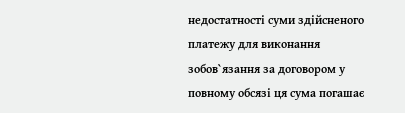недостатності суми здійсненого платежу для виконання зобов`язання за договором у повному обсязі ця сума погашає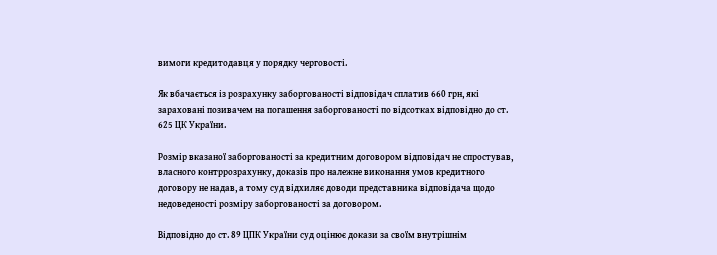вимоги кредитодавця у порядку черговості.

Як вбачається із розрахунку заборгованості відповідач сплатив 660 грн, які зараховані позивачем на погашення заборгованості по відсотках відповідно до ст. 625 ЦК України.

Розмір вказаної заборгованості за кредитним договором відповідач не спростував, власного контррозрахунку, доказів про належне виконання умов кредитного договору не надав, а тому суд відхиляє доводи представника відповідача щодо недоведеності розміру заборгованості за договором.

Відповідно до ст. 89 ЦПК України суд оцінює докази за своїм внутрішнім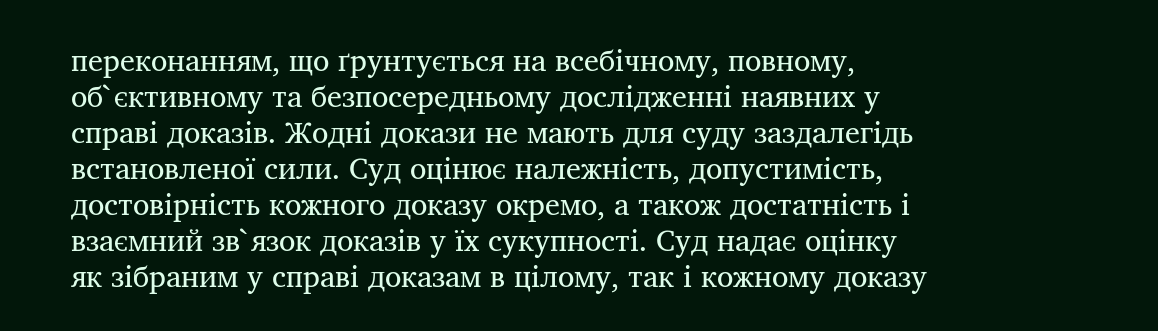переконанням, що ґрунтується на всебічному, повному, об`єктивному та безпосередньому дослідженні наявних у справі доказів. Жодні докази не мають для суду заздалегідь встановленої сили. Суд оцінює належність, допустимість, достовірність кожного доказу окремо, а також достатність і взаємний зв`язок доказів у їх сукупності. Суд надає оцінку як зібраним у справі доказам в цілому, так і кожному доказу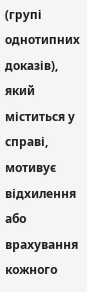(групі однотипних доказів), який міститься у справі, мотивує відхилення або врахування кожного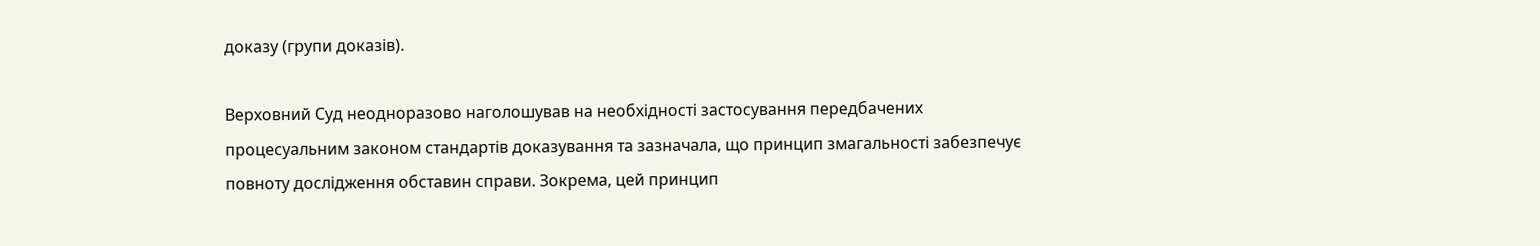доказу (групи доказів).

Верховний Суд неодноразово наголошував на необхідності застосування передбачених процесуальним законом стандартів доказування та зазначала, що принцип змагальності забезпечує повноту дослідження обставин справи. Зокрема, цей принцип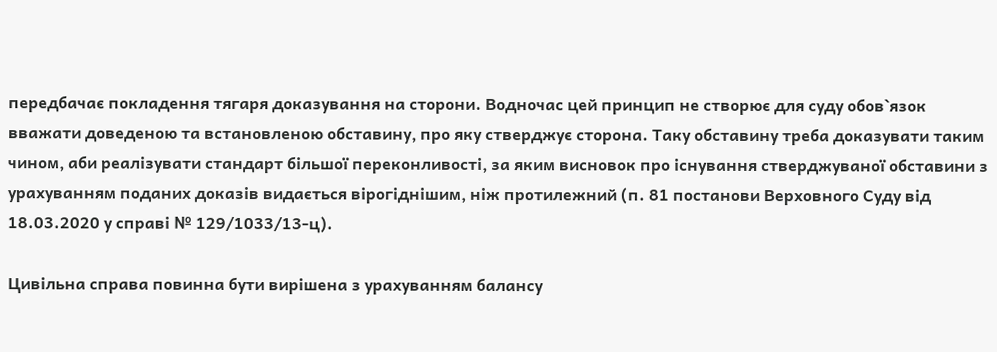передбачає покладення тягаря доказування на сторони. Водночас цей принцип не створює для суду обов`язок вважати доведеною та встановленою обставину, про яку стверджує сторона. Таку обставину треба доказувати таким чином, аби реалізувати стандарт більшої переконливості, за яким висновок про існування стверджуваної обставини з урахуванням поданих доказів видається вірогіднішим, ніж протилежний (п. 81 постанови Верховного Суду від 18.03.2020 у справі № 129/1033/13-ц).

Цивільна справа повинна бути вирішена з урахуванням балансу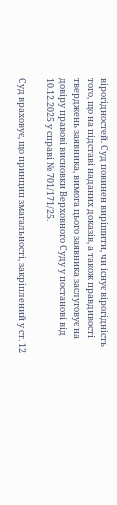вірогідностей. Суд повинен вирішити, чи існує вірогідність того, що на підставі наданих доказів, а також правдивості тверджень заявника, вимога цього заявника заслуговує на довіру правові висновки Верховного Суду у постанові від 10.12.2025 у справі № 701/171/25.

Суд враховує, що принцип змагальності, закріплений у ст. 12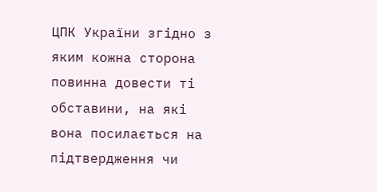ЦПК України згідно з яким кожна сторона повинна довести ті обставини, на які вона посилається на підтвердження чи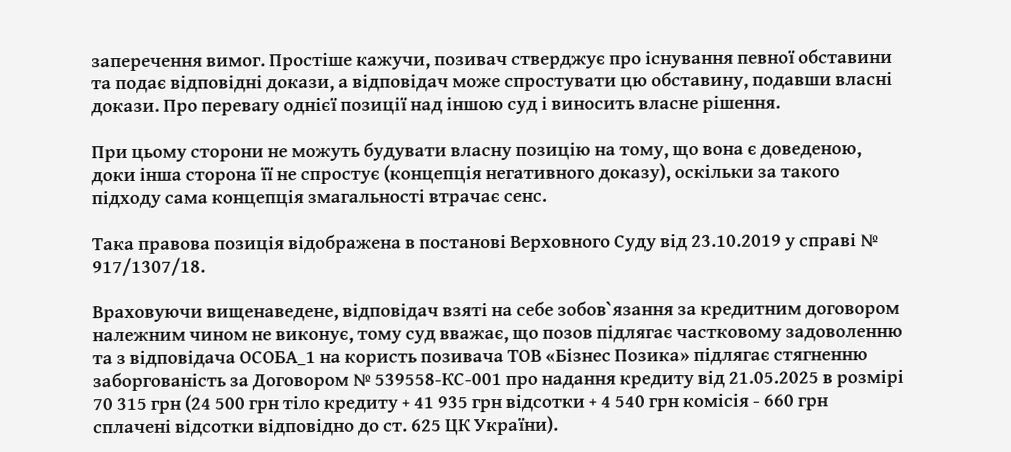заперечення вимог. Простіше кажучи, позивач стверджує про існування певної обставини та подає відповідні докази, а відповідач може спростувати цю обставину, подавши власні докази. Про перевагу однієї позиції над іншою суд і виносить власне рішення.

При цьому сторони не можуть будувати власну позицію на тому, що вона є доведеною, доки інша сторона її не спростує (концепція негативного доказу), оскільки за такого підходу сама концепція змагальності втрачає сенс.

Така правова позиція відображена в постанові Верховного Суду від 23.10.2019 у справі № 917/1307/18.

Враховуючи вищенаведене, відповідач взяті на себе зобов`язання за кредитним договором належним чином не виконує, тому суд вважає, що позов підлягає частковому задоволенню та з відповідача ОСОБА_1 на користь позивача ТОВ «Бізнес Позика» підлягає стягненню заборгованість за Договором № 539558-КС-001 про надання кредиту від 21.05.2025 в розмірі 70 315 грн (24 500 грн тіло кредиту + 41 935 грн відсотки + 4 540 грн комісія - 660 грн сплачені відсотки відповідно до ст. 625 ЦК України).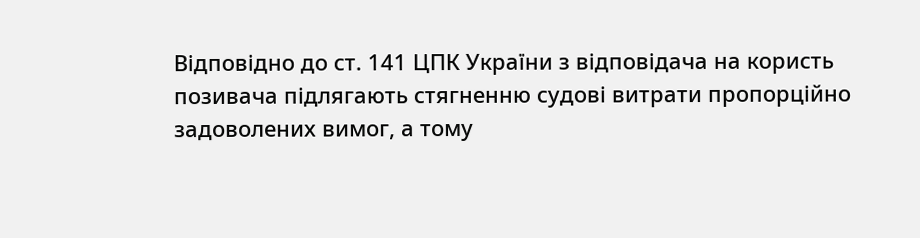Відповідно до ст. 141 ЦПК України з відповідача на користь позивача підлягають стягненню судові витрати пропорційно задоволених вимог, а тому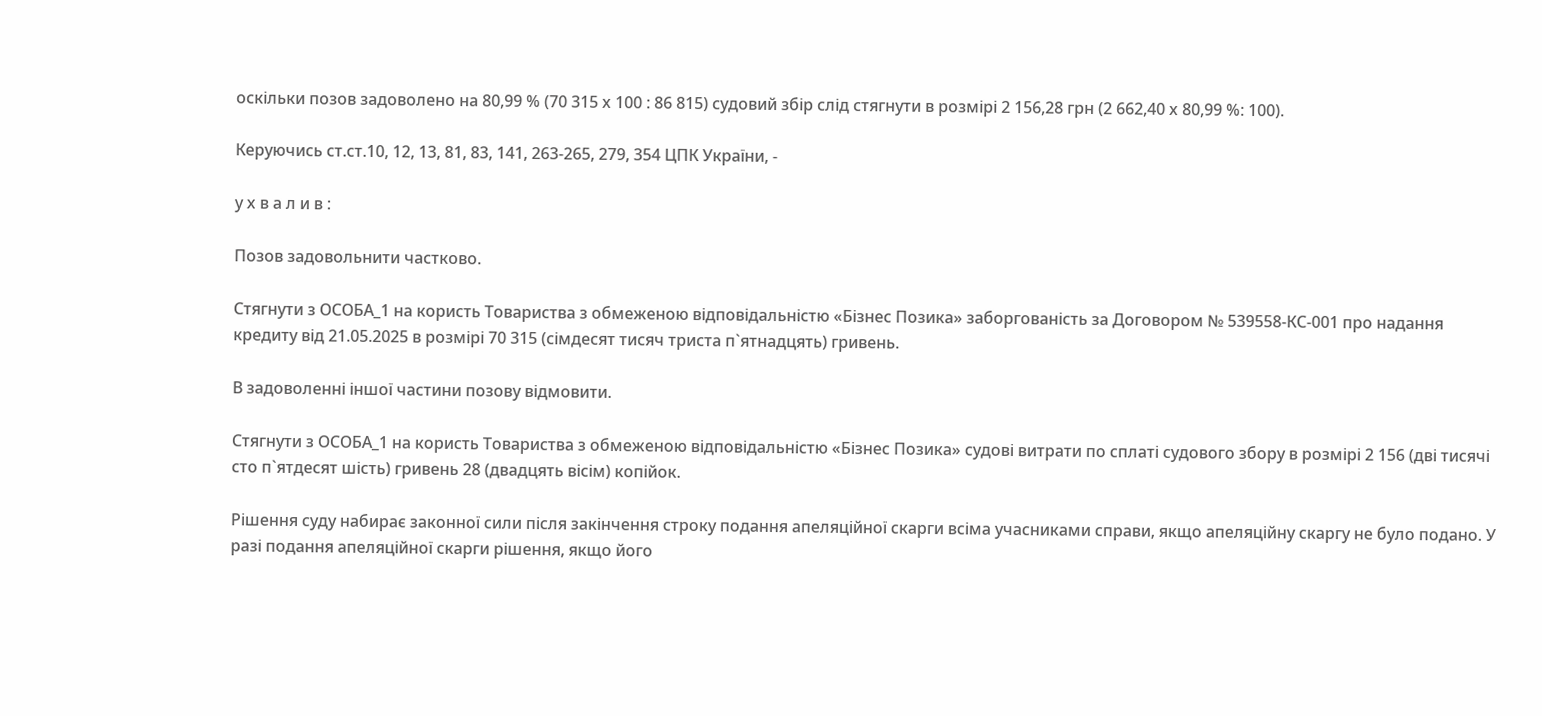оскільки позов задоволено на 80,99 % (70 315 х 100 : 86 815) судовий збір слід стягнути в розмірі 2 156,28 грн (2 662,40 х 80,99 %: 100).

Керуючись ст.ст.10, 12, 13, 81, 83, 141, 263-265, 279, 354 ЦПК України, -

у х в а л и в :

Позов задовольнити частково.

Стягнути з ОСОБА_1 на користь Товариства з обмеженою відповідальністю «Бізнес Позика» заборгованість за Договором № 539558-КС-001 про надання кредиту від 21.05.2025 в розмірі 70 315 (сімдесят тисяч триста п`ятнадцять) гривень.

В задоволенні іншої частини позову відмовити.

Стягнути з ОСОБА_1 на користь Товариства з обмеженою відповідальністю «Бізнес Позика» судові витрати по сплаті судового збору в розмірі 2 156 (дві тисячі сто п`ятдесят шість) гривень 28 (двадцять вісім) копійок.

Рішення суду набирає законної сили після закінчення строку подання апеляційної скарги всіма учасниками справи, якщо апеляційну скаргу не було подано. У разі подання апеляційної скарги рішення, якщо його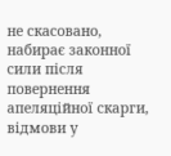не скасовано, набирає законної сили після повернення апеляційної скарги, відмови у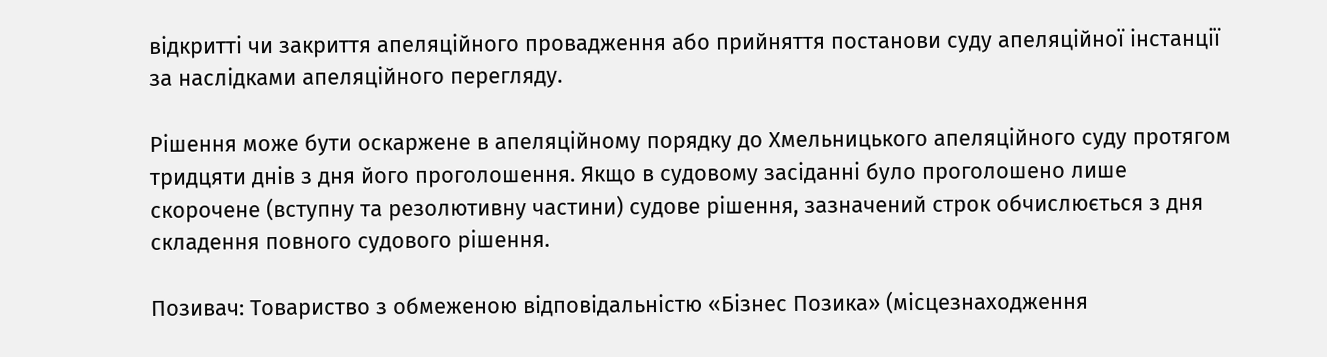відкритті чи закриття апеляційного провадження або прийняття постанови суду апеляційної інстанції за наслідками апеляційного перегляду.

Рішення може бути оскаржене в апеляційному порядку до Хмельницького апеляційного суду протягом тридцяти днів з дня його проголошення. Якщо в судовому засіданні було проголошено лише скорочене (вступну та резолютивну частини) судове рішення, зазначений строк обчислюється з дня складення повного судового рішення.

Позивач: Товариство з обмеженою відповідальністю «Бізнес Позика» (місцезнаходження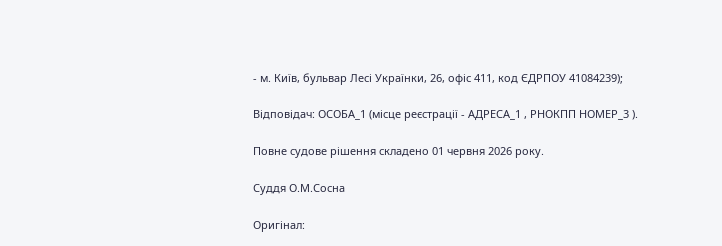- м. Київ, бульвар Лесі Українки, 26, офіс 411, код ЄДРПОУ 41084239);

Відповідач: ОСОБА_1 (місце реєстрації - АДРЕСА_1 , РНОКПП НОМЕР_3 ).

Повне судове рішення складено 01 червня 2026 року.

Суддя О.М.Сосна

Оригінал: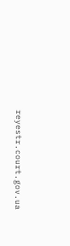reyestr.court.gov.ua